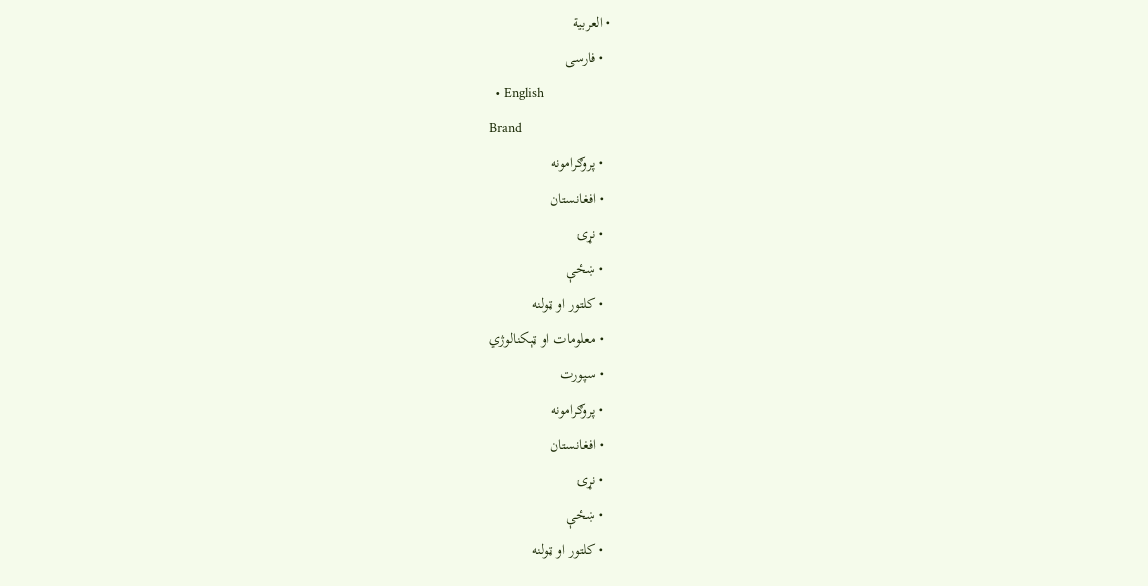• العربية
  • فارسی
  • English
Brand
  • پروګرامونه
  • افغانستان
  • نړۍ
  • ښځې
  • کلتور او ټولنه
  • معلومات او ټېکنالوژي
  • سپورت
  • پروګرامونه
  • افغانستان
  • نړۍ
  • ښځې
  • کلتور او ټولنه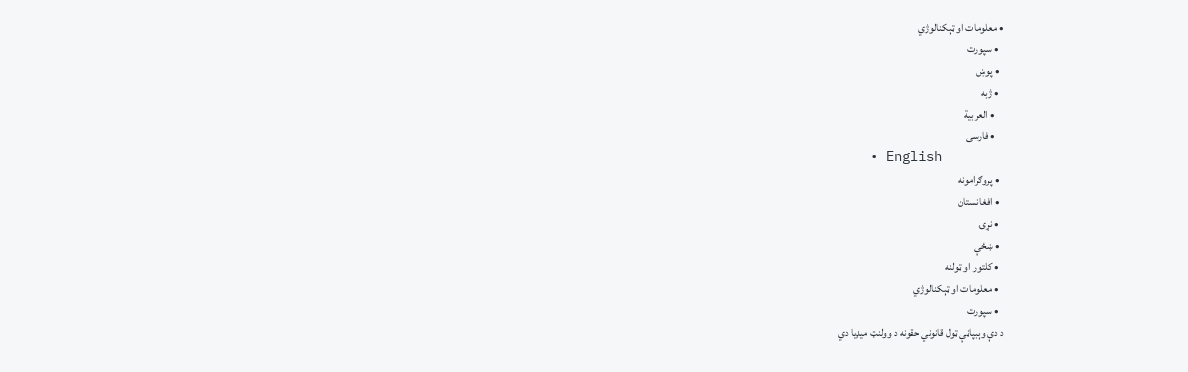• معلومات او ټېکنالوژي
  • سپورت
  • پوښ
  • ژبه
    • العربية
    • فارسی
    • English
  • پروګرامونه
  • افغانستان
  • نړۍ
  • ښځې
  • کلتور او ټولنه
  • معلومات او ټېکنالوژي
  • سپورت
د دې وېبپاڼې ټول قانوني حقونه د وولنټ میډیا دي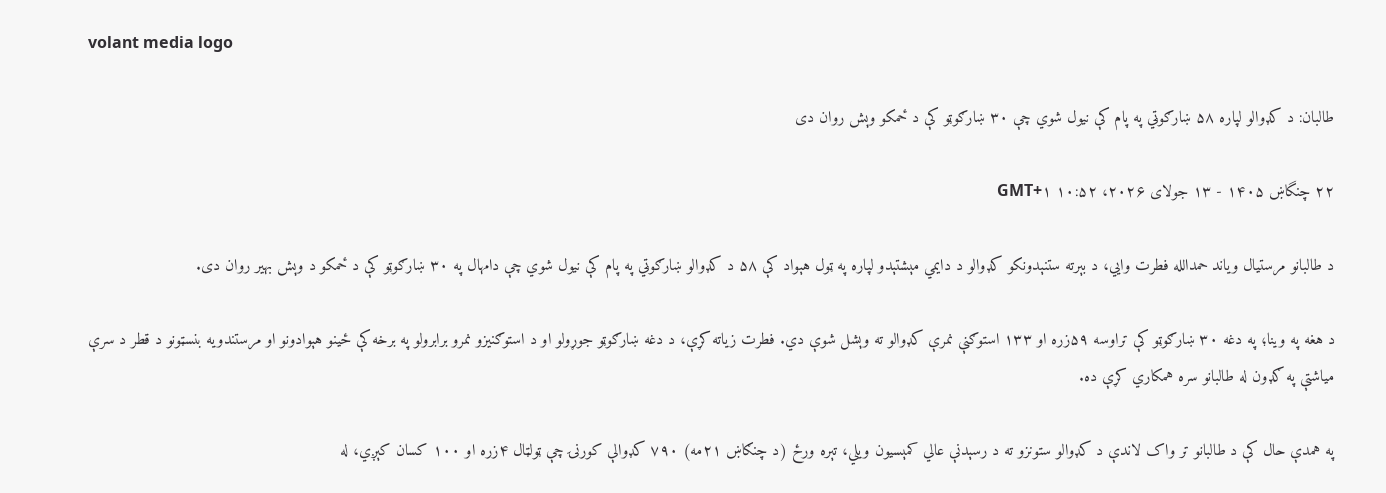volant media logo

طالبان: د کډوالو لپاره ۵۸ ښارګوټي په پام کې نیول شوي چې ۳۰ ښارګوټو کې د ځمکو وېش روان دی

۲۲ چنگاښ ۱۴۰۵ - ۱۳ جولای ۲۰۲۶، ۱۰:۵۲ GMT+۱

د طالبانو مرستیال ویاند حمدالله فطرت وایي، د بېرته ستنېدونکو کډوالو د دایمي مېشتېدو لپاره په ټول هېواد کې ۵۸ د کډوالو ښارګوټي په پام کې نیول شوي چې دامهال په ۳۰ ښارګوټو کې د ځمکو د وېش بهیر روان دی.

د هغه په وینا؛ په دغه ۳۰ ښارګوټو کې تراوسه ۵۹زره او ۱۳۳ استوګنې نمرې کډوالو ته وېشل شوې دي. فطرت زیاته کړې، د دغه ښارګوټو جوړولو او د استوګنیزو نمرو برابرولو په برخه کې ځینو هېوادونو او مرستندویه بنسټونو د قطر د سرې میاشتې په ګډون له طالبانو سره همکاري کړې ده.

په همدې حال کې د طالبانو تر واک لاندې د کډوالو ستونزو ته د رسېدنې عالي کمېسیون ویلي، تېره ورځ (د چنګاښ ۲۱مه) ۷۹۰ کډوالې کورنۍ چې ټولټال ۴زره او ۱۰۰ کسان کېږي، له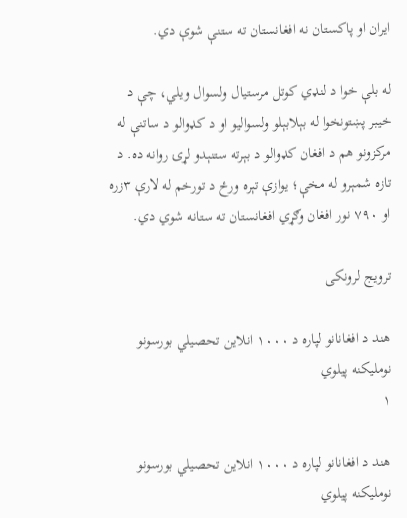ایران او پاکستان نه افغانستان ته ستنې شوې دي.

له بلې خوا د لنډي کوتل مرستیال ولسوال ویلي، چې د خیبر پښتونخوا له بېلابېلو ولسوالیو او د کډوالو د ساتنې له مرکزونو هم د افغان کډوالو د بېرته ستنېدو لړۍ روانه ده. د تازه شمېرو له مخې؛ یوازې تېره ورځ د تورخم له لارې ۳زره او ۷۹۰ نور افغان وګړي افغانستان ته ستانه شوي دي.

ترویج لرونکی

هند د افغانانو لپاره د ۱۰۰۰ انلاین تحصیلي بورسونو نوملیکنه پیلوي
۱

هند د افغانانو لپاره د ۱۰۰۰ انلاین تحصیلي بورسونو نوملیکنه پیلوي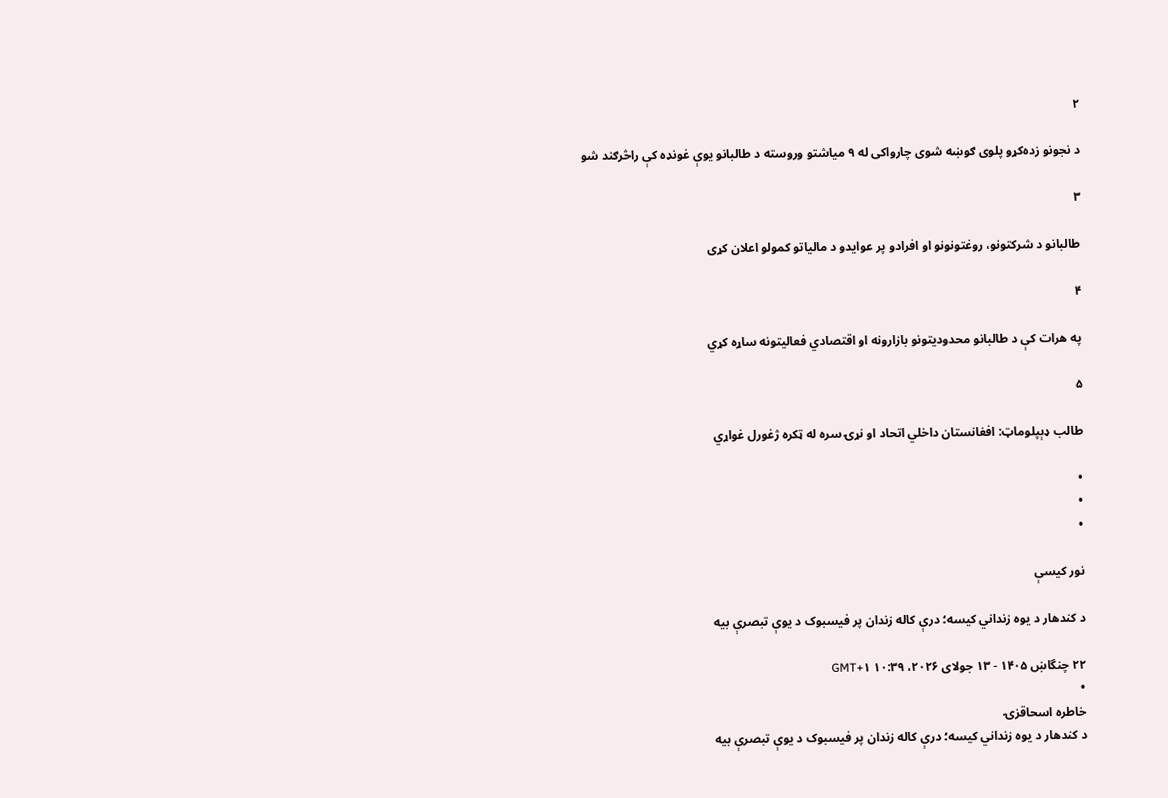۲

د نجونو زده‌کړو پلوی ګوښه شوی چارواکی له ۹ میاشتو وروسته د طالبانو یوې غونډه کې راڅرګند شو

۳

طالبانو د شرکتونو، روغتونونو او افرادو پر عوایدو د مالیاتو کمولو اعلان کړی

۴

په هرات کې د طالبانو محدودیتونو بازارونه او اقتصادي فعالیتونه ساړه کړي

۵

طالب ډېپلوماټ: افغانستان داخلي اتحاد او نړۍ سره له ټکره ژغورل غواړي

•
•
•

نور کیسې

د کندهار د یوه زنداني کیسه؛ درې کاله زندان پر فیسبوک د یوې تبصرې بیه

۲۲ چنگاښ ۱۴۰۵ - ۱۳ جولای ۲۰۲۶، ۱۰:۳۹ GMT+۱
•
خاطره اسحاقزۍ
د کندهار د یوه زنداني کیسه؛ درې کاله زندان پر فیسبوک د یوې تبصرې بیه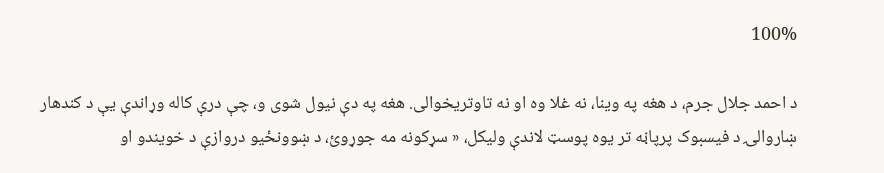100%

د احمد جلال جرم، د هغه په وینا، نه غلا وه او نه تاوتریخوالی. هغه په دې نیول شوی و، چې درې کاله وړاندې یې د کندهار ښاروالۍ د فیسبوک پرپاڼه تر یوه پوسټ لاندې ولیکل، « سړکونه مه جوړوئ، د ښوونځیو دروازې د خویندو او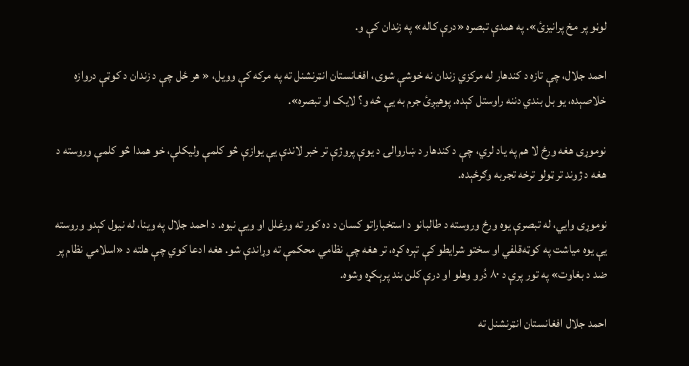لوڼو پر مخ پرانیزئ». په همدې تبصره «درې کاله» په زندان کې و.

احمد جلال، چې تازه د کندهار له مرکزي زندان نه خوشې شوی، افغانستان انټرنشنل ته په مرکه کې وویل، « هر ځل چې د زندان د کوټې دروازه خلاصېده، یو بل بندي دننه راوستل کېده. پوهیږئ جرم به یې څه و؟ لایک او تبصره».

نوموړی هغه ورځ لا هم په یاد لري، چې د کندهار د ښاروالۍ د یوې پروژې تر خبر لاندې یې یوازې څو کلمې ولیکلې، خو همدا څو کلمې وروسته د هغه د ژوند تر ټولو ترخه تجربه وګرځېده.

نوموړی وایي، له تبصرې یوه ورځ وروسته د طالبانو د استخباراتو کسان د ده کور ته ورغلل او ویې نیوه. د احمد جلال په وینا، له نیول کېدو وروسته یې یوه میاشت په کوټه‌قلفي او سختو شرایطو کې تېره کړه، تر هغه چې نظامي محکمې ته وړاندې شو. هغه ادعا کوي چې هلته د «اسلامي نظام پر ضد د بغاوت» په تور پرې د ۸۰ دُرو وهلو او درې کلن بند پرېکړه وشوه.

احمد جلال افغانستان انټرنشنل ته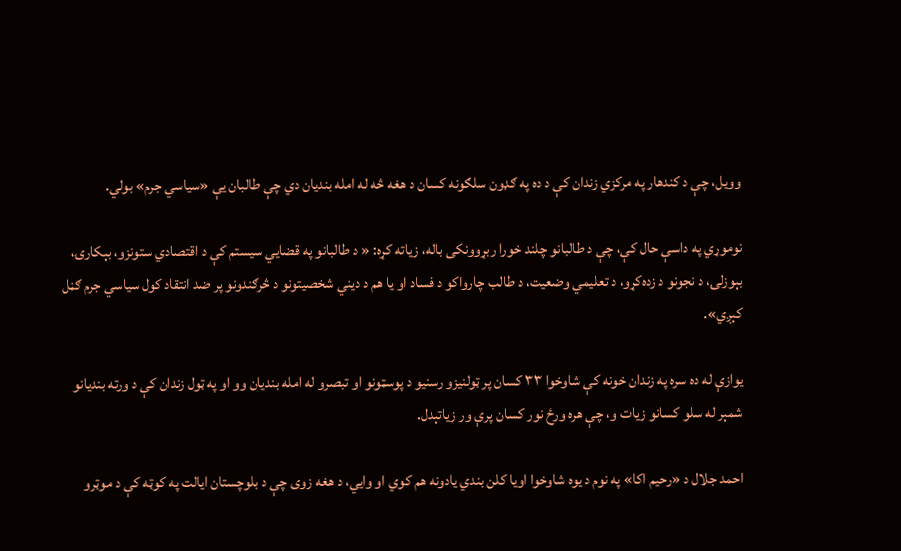وویل، چې د کندهار په مرکزي زندان کې د ده په ګډون سلګونه کسان د هغه څه له امله بندیان دي چې طالبان یې «سیاسي جرم» بولي.

نوموړي په داسې حال کې، چې د طالبانو چلند خورا ربړوونکی باله، زیاته کړه: « د طالبانو په قضایي سیستم کې د اقتصادي ستونزو، بېکارۍ، بېوزلۍ، د نجونو د زده‌کړو، د تعلیمي وضعیت، د طالب چارواکو د فساد او یا هم د دیني شخصیتونو د څرګندونو پر ضد انتقاد کول سیاسي جرم ګڼل کېږي».

یوازې له ده سره په زندان خونه کې شاوخوا ۳۳ کسان پر ټولنیزو رسنیو د پوسټونو او تبصرو له امله بندیان وو او په ټول زندان کې د ورته بندیانو شمېر له سلو کسانو زیات و، چې هره ورځ نور کسان پرې ور زیاتېدل.

احمد جلال د «رحیم اکا» په نوم د یوه شاوخوا اویا کلن بندي یادونه هم کوي او وایي، د هغه زوی چې د بلوچستان ایالت په کوټه کې د موټرو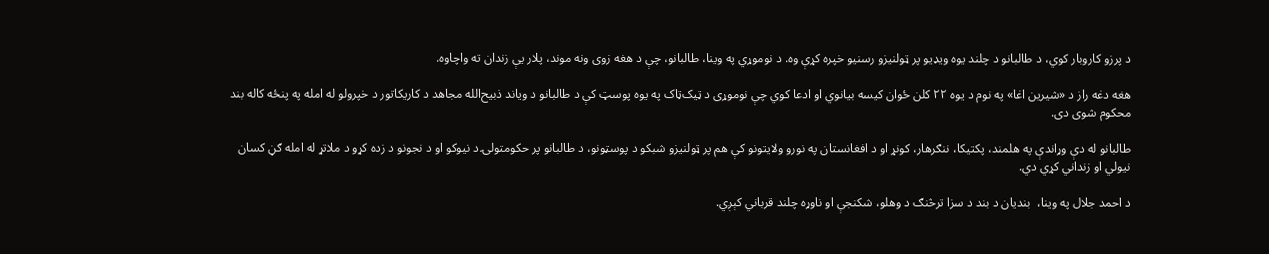د پرزو کاروبار کوي، د طالبانو د چلند یوه ویډیو پر ټولنیزو رسنیو خپره کړې وه. د نوموړي په وینا، طالبانو، چې د هغه زوی ونه موند، پلار یې زندان ته واچاوه.

هغه دغه راز د «شیرین اغا» په نوم د یوه ۲۲ کلن ځوان کیسه بیانوي او ادعا کوي چې نوموړی د ټیک‌ټاک په یوه پوسټ کې د طالبانو د ویاند ذبیح‌الله مجاهد د کاریکاتور د خپرولو له امله په پنځه کاله بند محکوم شوی دی.

طالبانو له دې وړاندې په هلمند، پکتیکا، ننګرهار، کونړ او د افغانستان په نورو ولایتونو کې هم پر ټولنیزو شبکو د پوسټونو، د طالبانو پر حکومتولۍ د نیوکو او د نجونو د زده کړو د ملاتړ له امله ګڼ کسان نیولي او زنداني کړي دي.

د احمد جلال په وینا،  بندیان د بند د سزا ترڅنګ د وهلو، شکنجې او ناوړه چلند قرباني کېږي.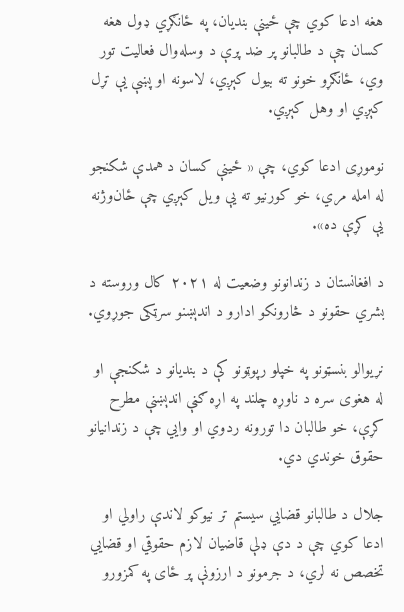هغه ادعا کوي چې ځینې بندیان، په ځانګړي ډول هغه کسان چې د طالبانو پر ضد پرې د وسله‌وال فعالیت تور وي، ځانګړو خونو ته بیول کېږي، لاسونه او پښې یې تړل کېږي او وهل کېږي.

نوموړی ادعا کوي، چې « ځینې کسان د همدې شکنجو له امله مري، خو کورنیو ته یې ویل کېږي چې ځان‌وژنه یې کړې ده».

د افغانستان د زندانونو وضعیت له ۲۰۲۱ کال وروسته د بشري حقونو د څارونکو ادارو د اندېښنو سرټکی جوړوي.

نړیوالو بنسټونو په خپلو رپوټونو کې د بندیانو د شکنجې او له هغوی سره د ناوړه چلند په اړه ګڼې اندېښنې مطرح کړې، خو طالبان دا تورونه ردوي او وایي چې د زندانیانو حقوق خوندي دي.

جلال د طالبانو قضایي سیستم تر نیوکو لاندې راولي او ادعا کوي چې د دې ډلې قاضیان لازم حقوقي او قضایي تخصص نه لري، د جرمونو د ارزونې پر ځای په کمزورو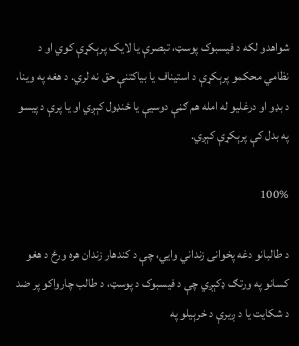شواهدو لکه د فیسبوک پوسټ، تبصرې یا لایک پرېکړې کوي او د نظامي محکمو پرېکړې د استیناف یا بیاکتنې حق نه لري. د هغه په وینا، د بډو او درغلیو له امله هم ګڼې دوسیې یا ځنډول کېږي او یا پرې د پیسو په بدل کې پرېکړې کېږي.

100%

د طالبانو دغه پخوانی زنداني وايي، چې د کندهار زندان هره ورځ د هغو کسانو په ورتګ ډکېږي چې د فیسبوک د پوسټ، د طالب چارواکو پر ضد د شکایت یا د ږیرې د خرېیلو په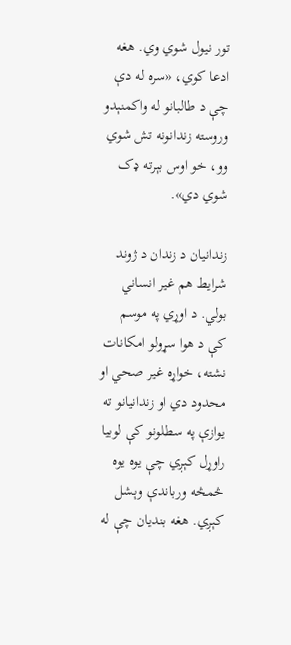تور نیول شوي وي. هغه ادعا کوي، «سره له دې چې د طالبانو له واکمنېدو وروسته زندانونه تش شوي وو، خو اوس بېرته ډک شوي دي».

زندانیان د زندان د ژوند شرایط هم غیر انساني بولي. د اوړي په موسم کې د هوا سړولو امکانات نشته، خواړه غیر صحي او محدود دي او زندانیانو ته یوازې په سطلونو کې لوبیا راوړل کېږي چې یوه یوه څمڅه ورباندې وېشل کېږي. هغه بندیان چې له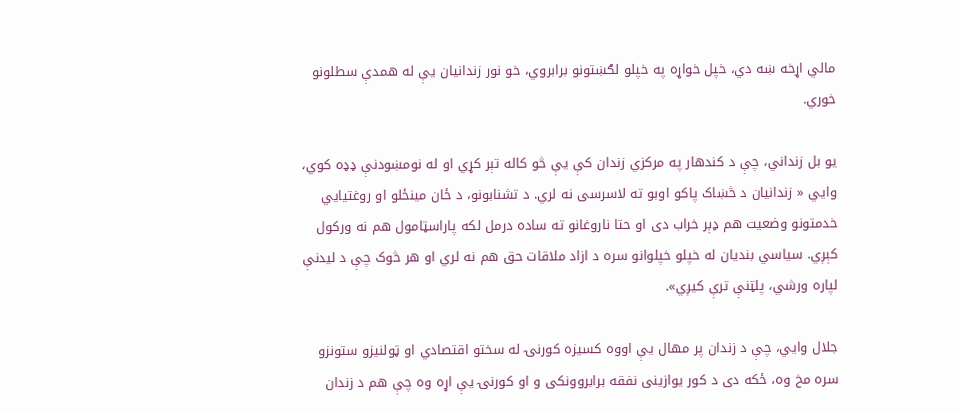مالي اړخه ښه دي، خپل خواړه په خپلو لګښتونو برابروي، خو نور زندانیان یې له همدې سطلونو خوري.

یو بل زنداني، چې د کندهار په مرکزي زندان کې یې څو کاله تېر کړي او له نومښودنې ډډه کوي، وايي « زندانیان د څښاک پاکو اوبو ته لاسرسی نه لري. د تشنابونو، د ځان مینځلو او روغتیايي خدمتونو وضعیت هم ډېر خراب دی او حتا ناروغانو ته ساده درمل لکه پاراسټامول هم نه ورکول کېږي. سیاسي بندیان له خپلو خپلوانو سره د ازاد ملاقات حق هم نه لري او هر څوک چې د لیدنې لپاره ورشي، پلټنې ترې کیږي».

جلال وايي، چې د زندان پر مهال یې اووه کسیزه کورنۍ له سختو اقتصادي او ټولنیزو ستونزو سره مخ وه، ځکه دی د کور یوازینی نفقه برابروونکی و او کورنۍ یې اړه وه چې هم د زندان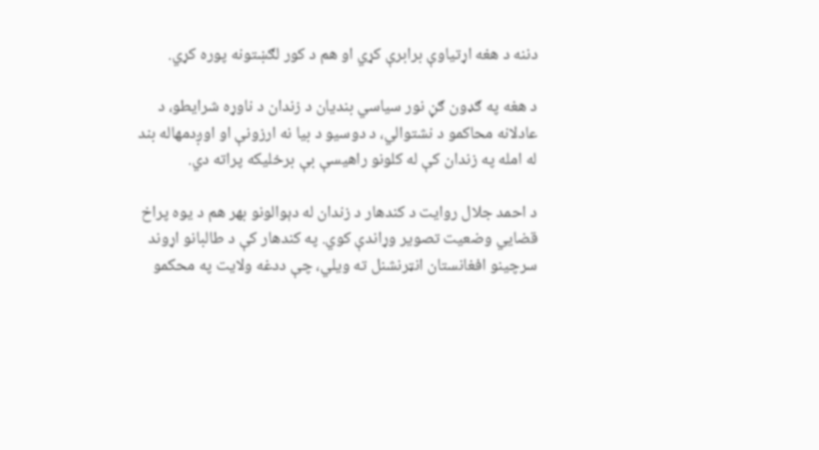دننه د هغه اړتیاوې برابرې کړي او هم د کور لګښتونه پوره کړي.

د هغه په ګډون ګڼ نور سیاسي بندیان د زندان د ناوړه شرایطو، د عادلانه محاکمو د نشتوالي، د دوسیو د بیا نه ارزونې او اوږدمهاله بند له امله په زندان کې له کلونو راهیسې بې برخلیکه پراته دي.

د احمد جلال روایت د کندهار د زندان له دېوالونو بهر هم د یوه پراخ قضايي وضعیت تصویر وړاندې کوي. په کندهار کې د طالبانو اړوند سرچینو افغانستان انټرنشنل ته ویلي، چې ددغه ولایت په محکمو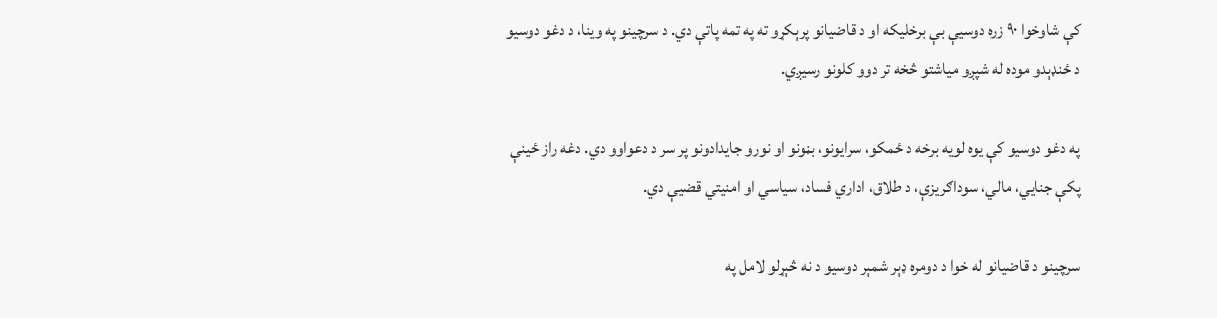کې شاوخوا ۹۰ زره دوسیې بې برخلیکه او د قاضیانو پرېکړو ته په تمه پاتې دي. د سرچینو په وینا، د دغو دوسیو د ځنډېدو موده له شپږو میاشتو څخه تر دوو کلونو رسیږي.

په دغو دوسیو کې یوه لویه برخه د ځمکو، سرایونو، بڼونو او نورو جایدادونو پر سر د دعواوو دي. دغه راز ځینې پکې جنايي، مالي، سوداګریزې، د طلاق، اداري فساد، سیاسي او امنیتي قضیې دي.

سرچینو د قاضیانو له خوا د دومره ډېر شمېر دوسیو د نه څېړلو لامل په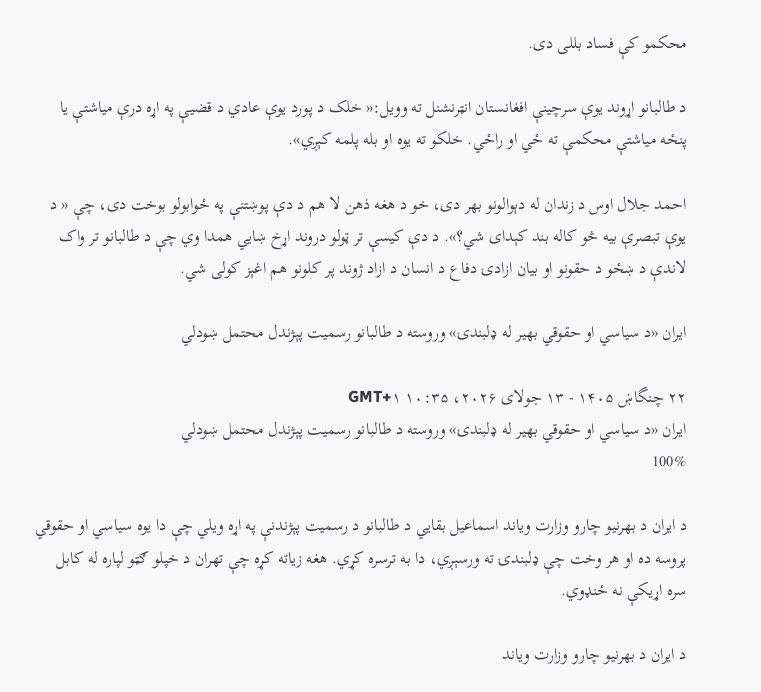محکمو کې فساد بللی دی.

د طالبانو اړوند یوې سرچینې افغانستان انټرنشنل ته وویل:« خلک د پورد یوې عادي د قضیې په اړه درې میاشتې یا پنځه میاشتې محکمې ته ځي او راځي. خلکو ته یوه او بله پلمه کېږي».

احمد جلال اوس د زندان له دېوالونو بهر دی، خو د هغه ذهن لا هم د دې پوښتنې په ځوابولو بوخت دی، چې « د یوې تبصرې بیه څو کاله بند کېدای شي؟». د دې کیسې تر ټولو دروند اړخ ښايي همدا وي چې د طالبانو تر واک لاندې د ښځو د حقونو او بیان ازادۍ دفاع د انسان د ازاد ژوند پر کلونو هم اغېز کولی شي.

ایران «د سیاسي او حقوقي بهیر له ډلبندۍ» وروسته د طالبانو رسميت پېژندل محتمل ښودلي

۲۲ چنگاښ ۱۴۰۵ - ۱۳ جولای ۲۰۲۶، ۱۰:۳۵ GMT+۱
ایران «د سیاسي او حقوقي بهیر له ډلبندۍ» وروسته د طالبانو رسميت پېژندل محتمل ښودلي
100%

د ایران د بهرنیو چارو وزارت ویاند اسماعیل بقايي د طالبانو د رسمیت پېژندنې په اړه ویلي چې دا یوه سیاسي او حقوقي پروسه ده او هر وخت چې ډلبندۍ ته ورسېږي، دا به ترسره کړي. هغه زیاته کړه چې تهران د خپلو ګټو لپاره له کابل سره اړیکې نه ځنډوي.

د ایران د بهرنیو چارو وزارت ویاند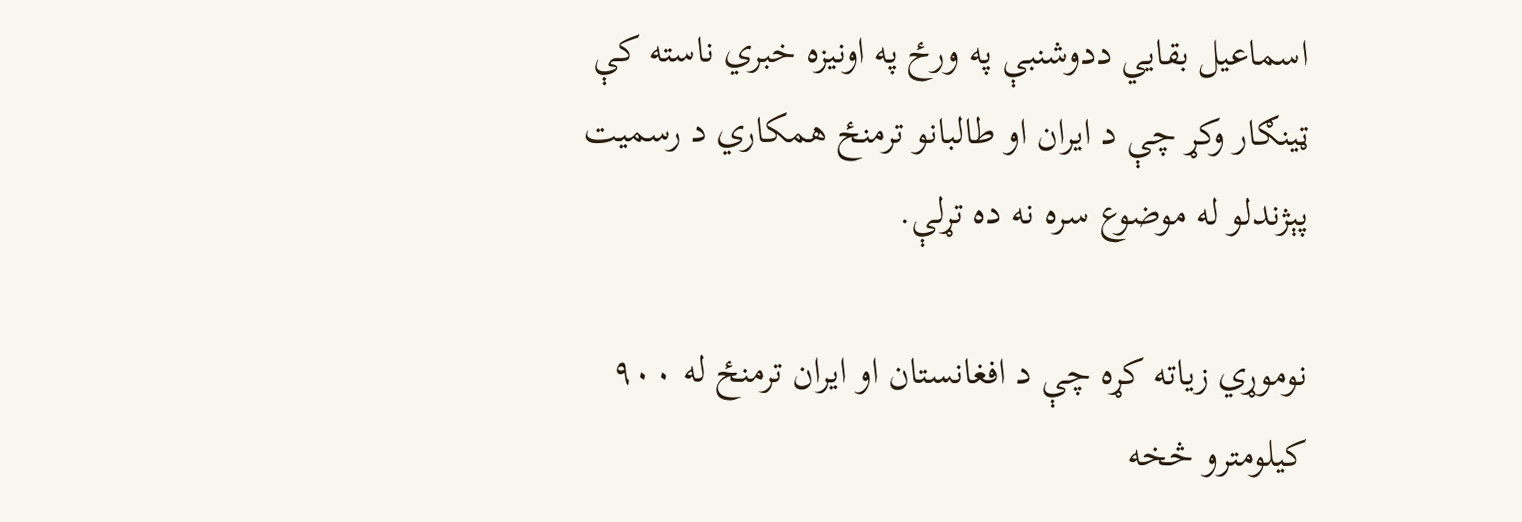اسماعیل بقایي ددوشنبې په ورځ په اونیزه خبري ناسته کې ټینګار وکړ چې د ایران او طالبانو ترمنځ همکاري د رسمیت پېژندلو له موضوع سره نه ده تړلې.

نوموړي زیاته کړه چې د افغانستان او ایران ترمنځ له ۹۰۰ کیلومترو څخه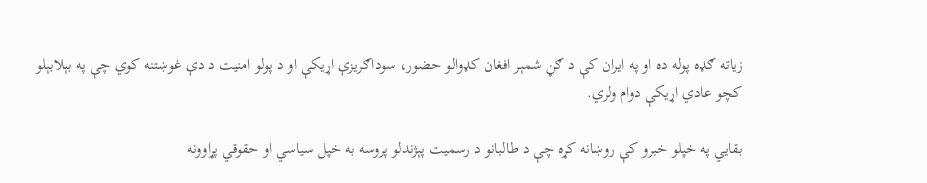زیاته ګډه پوله ده او په ایران کې د ګڼ شمېر افغان کډوالو حضور، سوداګریزې اړیکې او د پولو امنیت د دې غوښتنه کوي چې په بېلابېلو کچو عادي اړیکې دوام ولري.

بقایي په خپلو خبرو کې روښانه کړه چې د طالبانو د رسمیت پېژندلو پروسه به خپل سیاسي او حقوقي پړاوونه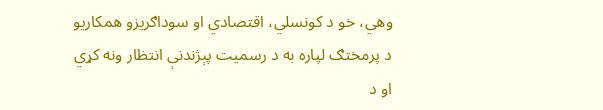وهي، خو د کونسلي، اقتصادي او سوداګریزو همکاریو د پرمختګ لپاره به د رسميت پېژندنې انتظار ونه کړي او د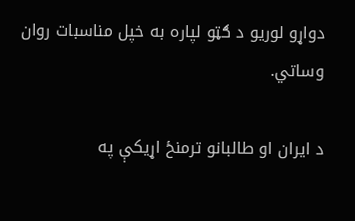دواړو لوریو د ګټو لپاره به خپل مناسبات روان وساتي.

د ایران او طالبانو ترمنځ اړیکې په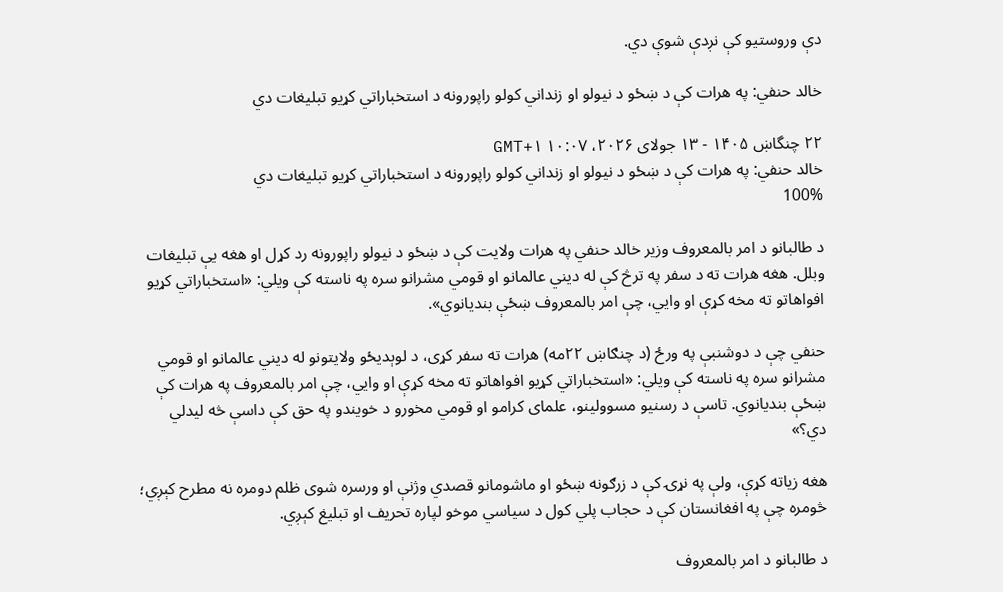دې وروستیو کې نږدې شوې دي.

خالد حنفي: په هرات کې د ښځو د نیولو او زنداني کولو راپورونه د استخباراتي کړیو تبلیغات دي

۲۲ چنگاښ ۱۴۰۵ - ۱۳ جولای ۲۰۲۶، ۱۰:۰۷ GMT+۱
خالد حنفي: په هرات کې د ښځو د نیولو او زنداني کولو راپورونه د استخباراتي کړیو تبلیغات دي
100%

د طالبانو د امر بالمعروف وزیر خالد حنفي په هرات ولایت کې د ښځو د نیولو راپورونه رد کړل او هغه یې تبلیغات وبلل. هغه هرات ته د سفر په ترڅ کې له دیني عالمانو او قومي مشرانو سره په ناسته کې ویلي: «استخباراتي کړیو افواهاتو ته مخه کړې او وایي، چې امر بالمعروف ښځې بندیانوي».

حنفي چې د دوشنبې په ورځ (د چنګاښ ۲۲مه) هرات ته سفر کړی، د لوېدیځو ولایتونو له دیني عالمانو او قومي مشرانو سره په ناسته کې ویلي: «استخباراتي کړیو افواهاتو ته مخه کړې او وایي، چې امر بالمعروف په هرات کې ښځې بندیانوي. تاسې د رسنیو مسوولینو، علمای کرامو او قومي مخورو د خویندو په حق کې داسې څه لیدلي دي؟»

هغه زیاته کړې، ولې په نړۍ کې د زرګونه ښځو او ماشومانو قصدي وژنې او ورسره شوی ظلم دومره نه مطرح کېږي؛ څومره چې په افغانستان کې د حجاب پلي کول د سیاسي موخو لپاره تحریف او تبلیغ کېږي.

د طالبانو د امر بالمعروف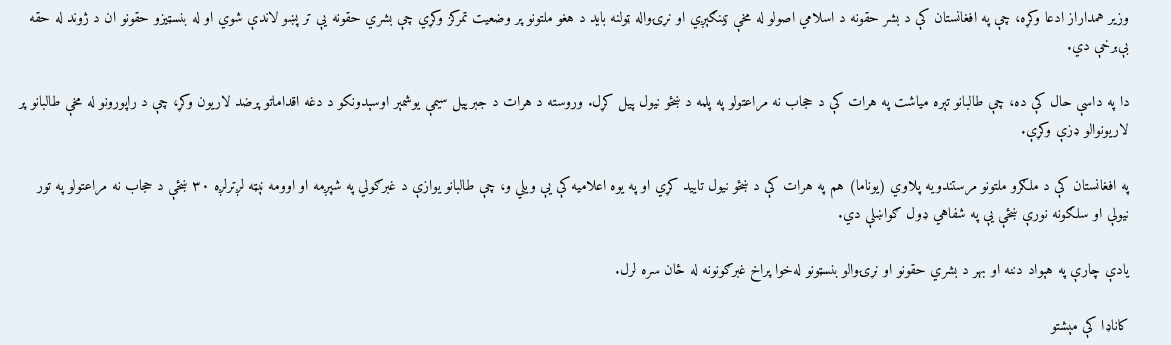وزیر همداراز ادعا وکړه، چې په افغانستان کې د بشر حقونه د اسلامي اصولو له مخې ټینګېږي او نړۍواله ټولنه باید د هغو ملتونو پر وضعیت تمرکز وکړي چې بشري حقونه یې تر پښو لاندې شوي او له بنسټیزو حقونو ان د ژوند له حقه بې‌برخې دي.

دا په داسې حال کې ده، چې طالبانو تېره میاشت په هرات کې د حجاب نه مراعتولو په پلمه د ښځو نیول پیل کړل. وروسته د هرات د جبرییل سیمې یوشمېر اوسېدونکو د دغه اقداماتو پرضد لاریون وکړ، چې د راپورونو له مخې طالبانو پر لاریونوالو ډزې وکړې.

په افغانستان کې د ملګرو ملتونو مرستندویه پلاوي (یوناما) هم په هرات کې د ښځو نیول تایید کړي او په یوه اعلامیه کې یې ویلي و، چې طالبانو یوازې د غبرګولي په شپږمه او اوومه نېټه لږترلږه ۳۰ ښځې د حجاب نه مراعتولو په تور نیولې او سلګونه نورې ښځې یې په شفاهي ډول ګواښلې دي.

یادې چارې په هېواد دننه او بهر د بشري حقونو او نړۍوالو بنسټونو له‌خوا پراخ غبرګونونه له ځان سره لرل.

کاناډا کې مېشتو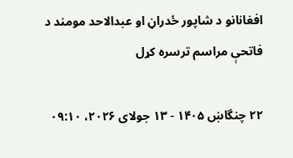افغانانو د شاپور ځدراڼ او عبدالاحد مومند د فاتحې مراسم ترسره کړل

۲۲ چنگاښ ۱۴۰۵ - ۱۳ جولای ۲۰۲۶، ۰۹:۱۰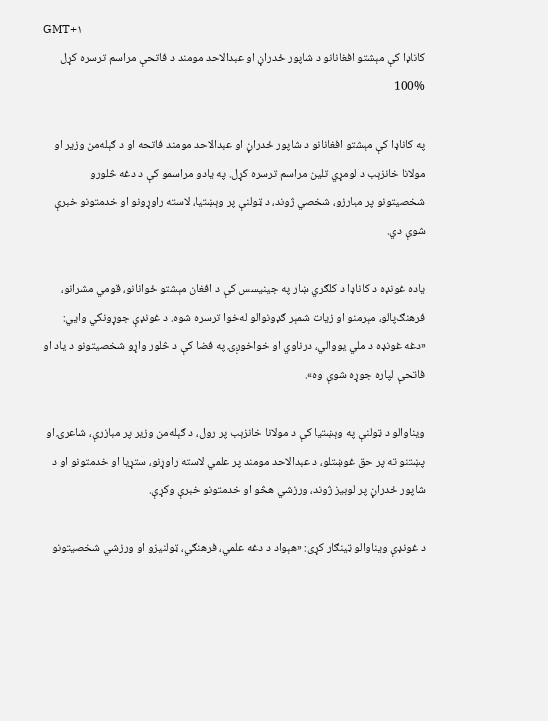GMT+۱
کاناډا کې مېشتو افغانانو د شاپور ځدراڼ او عبدالاحد مومند د فاتحې مراسم ترسره کړل
100%

په کاناډا کې مېشتو افغانانو د شاپور ځدراڼ او عبدالاحد مومند فاتحه او د ګېله‌من وزیر او مولانا خانزېب د لومړي تلین مراسم ترسره کړل. په یادو مراسمو کې د دغه څلورو شخصیتونو پر مبارزو، شخصي ژوند، د ټولنې پر وېښتیا، لاسته راوړونو او خدمتونو خبرې شوې دي.

یاده غونډه د کاناډا د کلګري ښار په جینیسس کې د افغان مېشتو ځوانانو، قومي مشرانو، فرهنګ‌پالو، مېرمنو او زیات شمېر ګډونوالو له‌خوا ترسره شوه. د غونډې جوړونکي‌ وايي: «دغه غونډه د ملي یووالي، درناوي او خواخوږۍ په فضا کې د څلور واړو شخصیتونو د یاد او فاتحې لپاره جوړه شوې وه».

ویناوالو د ټولنې په وېښتیا کې د مولانا خانزېب پر رول، د ګېله‌من وزیر پر مبازرې، شاعرۍ او پښتنو ته پر حق غوښتلو، د عبدالاحد مومند پر علمي لاسته راوړنو، ستړیا او خدمتونو او د شاپور ځدراڼ پر لوبیز ژوند، ورزشي هڅو او خدمتونو خبرې وکړې.

د غونډې ویناوالو ټینګار کړی: «هېواد د دغه علمي، فرهنګي، ټولنیزو او ورزشي شخصیتونو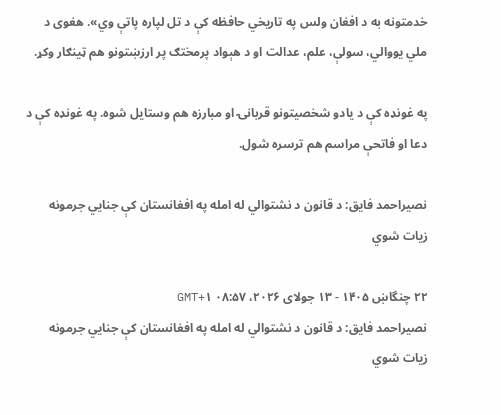خدمتونه به د افغان ولس په تاریخي حافظه کې د تل لپاره پاتې وي». هغوی د ملي یووالي، سولې، علم، عدالت او د هېواد پرمختګ پر ارزښتونو هم ټینګار وکړ.

په غونډه کې د یادو شخصیتونو قربانۍ او مبارزه هم وستایل شوه. په غونډه کې د دعا او فاتحې مراسم هم ترسره شول.

نصیراحمد فایق: د قانون د نشتوالي له امله په افغانستان کې جنایي جرمونه زیات شوي

۲۲ چنگاښ ۱۴۰۵ - ۱۳ جولای ۲۰۲۶، ۰۸:۵۷ GMT+۱
نصیراحمد فایق: د قانون د نشتوالي له امله په افغانستان کې جنایي جرمونه زیات شوي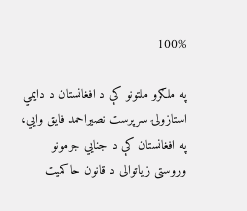100%

په ملګرو ملتونو کې د افغانستان د دایمي استازولۍ سرپرست نصیراحمد فایق وایي، په افغانستان کې د جنایي جرمونو وروستی زیاتوالی د قانون حاکمیت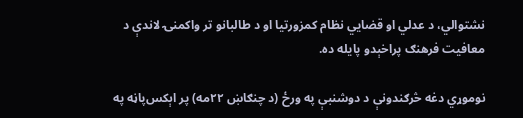نشتوالي، د عدلي او قضایي نظام کمزورتیا او د طالبانو تر واکمنۍ لاندې د معافیت فرهنګ پراخېدو پایله ده.

نوموړي دغه څرګندونې د دوشنبې په ورځ (د چنګاښ ۲۲مه) پر اېکس‌پاڼه په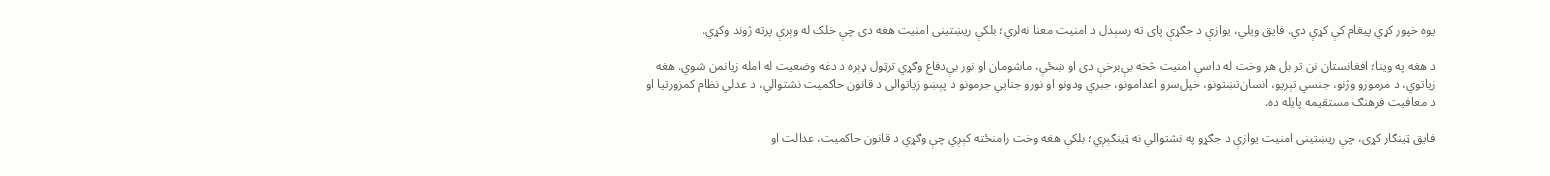یوه خپور کړي پیغام کې کړې دي. فایق ویلي، یوازې د جګړې پای ته رسېدل د امنیت معنا نه‌لري؛ بلکې ریښتینی امنیت هغه دی چې خلک له وېرې پرته ژوند وکړي.

د هغه په وینا؛ افغانستان نن تر بل هر وخت له داسې امنیت څخه بې‌برخې دی او ښځې، ماشومان او نور بې‌دفاع وګړي ترټول ډېره د دغه وضعیت له امله زیانمن شوي. هغه زیاتوي، د مرموزو وژنو، جنسي تېریو، انسان‌تښتونو، خپل‌سرو اعدامونو، جبري ودونو او نورو جنایي جرمونو د پېښو زیاتوالی د قانون حاکمیت نشتوالي، د عدلي نظام کمزورتیا او د معافیت فرهنګ مستقیمه پایله ده.

فایق ټینګار کړی، چې ریښتینی امنیت یوازې د جګړو په نشتوالي نه ټینګېږي؛ بلکې هغه وخت رامنځته کېږي چې وګړي د قانون حاکمیت، عدالت او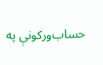حساب‌ورکونې په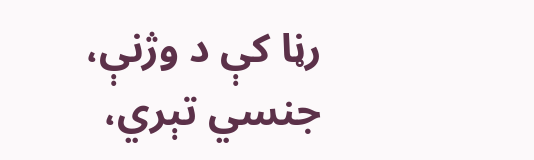رڼا کې د وژنې، جنسي تېري،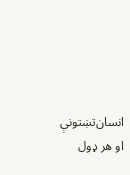انسان‌تښتونې او هر ډول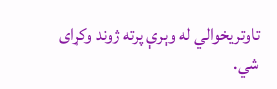تاوتریخوالي له وېرې پرته ژوند وکړای شي.